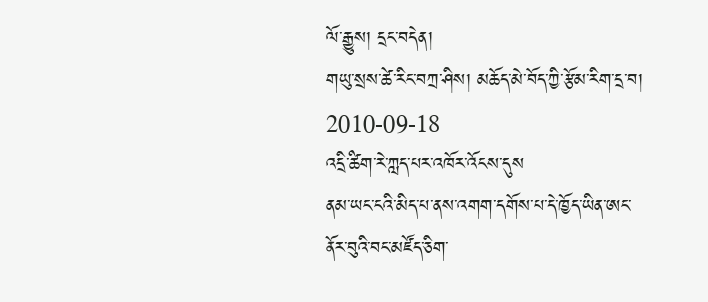ལོ་རྒྱུས། དྲང་བདེན།
གཡུ་སྲས་ཚེ་རིང་བཀྲ་ཤིས། མཆོད་མེ་བོད་ཀྱི་རྩོམ་རིག་དྲ་བ། 2010-09-18
འདྲི་ཚིག་རེ་ཀླད་པར་འཁོར་འོངས་དུས
ནམ་ཡང་ངའི་མིད་པ་ནས་འགག་དགོས་པ་དེ་ཁྱོད་ཡིན་ཨང་
ནོར་བུའི་བང་མཛོད་ཅིག་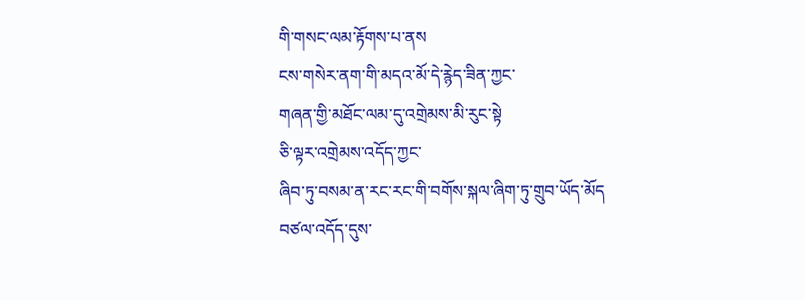གི་གསང་ལམ་རྟོགས་པ་ནས
ངས་གསེར་ནག་གི་མདའ་མོ་དེ་རྙེད་ཟིན་ཀྱང་
གཞན་གྱི་མཐོང་ལམ་དུ་འགྲེམས་མི་རུང་སྟེ
ཅི་ལྟར་འགྲེམས་འདོད་ཀྱང་
ཞིབ་ཏུ་བསམ་ན་རང་རང་གི་བགོས་སྐལ་ཞིག་ཏུ་གྲུབ་ཡོད་མོད
བཙལ་འདོད་དུས་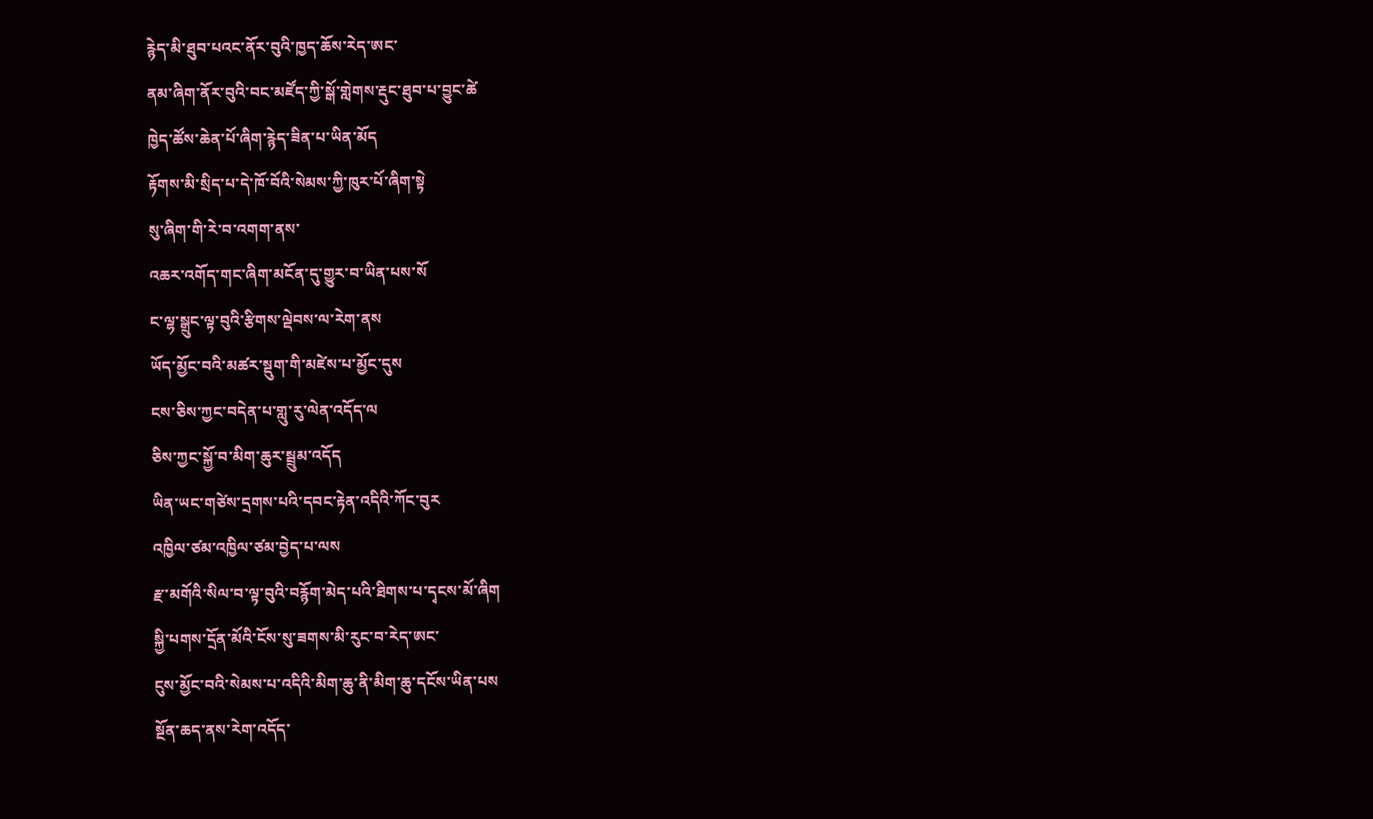རྙེད་མི་ཐུབ་པའང་ནོར་བུའི་ཁྱད་ཆོས་རེད་ཨང་
ནམ་ཞིག་ནོར་བུའི་བང་མཛོད་ཀྱི་སྒོ་གླེགས་རྡུང་ཐུབ་པ་བྱུང་ཚེ
ཁྱེད་ཚོས་ཆེན་པོ་ཞིག་རྙེད་ཟིན་པ་ཡིན་མོད
རྟོགས་མི་སྲིད་པ་དེ་ཁོ་བོའི་སེམས་ཀྱི་ཁུར་པོ་ཞིག་སྟེ
སུ་ཞིག་གི་རེ་བ་འགག་ནས་
འཆར་འགོད་གང་ཞིག་མངོན་དུ་གྱུར་བ་ཡིན་པས་སོ
ང་ལྷ་སྒྲུང་ལྟ་བུའི་རྩིགས་ལྡེབས་ལ་རེག་ནས
ཡོད་མྱོང་བའི་མཚར་སྡུག་གི་མཛེས་པ་མྱོང་དུས
ངས་ཅིས་ཀྱང་བདེན་པ་གླུ་རུ་ལེན་འདོད་ལ
ཅིས་ཀྱང་སྐྱོ་བ་མིག་ཆུར་སྦྲུམ་འདོད
ཡིན་ཡང་གཙེས་དྲགས་པའི་དབང་རྟེན་འདིའི་ཀོང་བུར
འཁྱིལ་ཙམ་འཁྱིལ་ཙམ་བྱེད་པ་ལས
རྫ་མགོའི་སིལ་བ་ལྟ་བུའི་བརྙོག་མེད་པའི་ཐིགས་པ་དྭངས་མོ་ཞིག
སྐྱི་པགས་དྲོན་མོའི་ངོས་སུ་ཟགས་མི་རུང་བ་རེད་ཨང་
ངུས་མྱོང་བའི་སེམས་པ་འདིའི་མིག་ཆུ་ནི་མིག་ཆུ་དངོས་ཡིན་པས
སྔོན་ཆད་ནས་རེག་འདོད་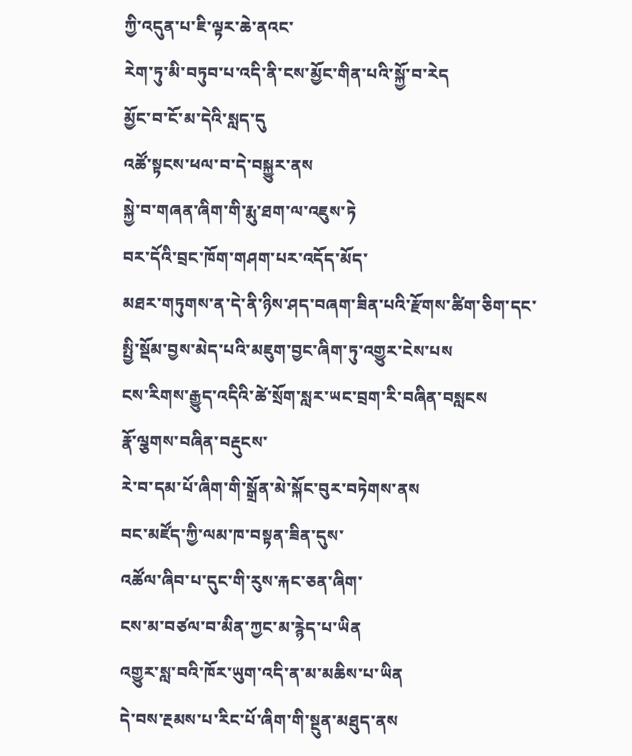ཀྱི་འདུན་པ་ཇི་ལྟར་ཆེ་ནའང་
རེག་ཏུ་མི་བཏུབ་པ་འདི་ནི་ངས་མྱོང་གིན་པའི་སྐྱོ་བ་རེད
མྱོང་བ་ངོ་མ་དེའི་སླད་དུ
འཚོ་སྟངས་ཕལ་བ་དེ་བསྐྱུར་ནས
སྐྱེ་བ་གཞན་ཞིག་གི་རྨུ་ཐག་ལ་འཇུས་ཏེ
བར་དོའི་བྲང་ཁོག་གཤག་པར་འདོད་མོད་
མཐར་གཏུགས་ན་དེ་ནི་ཉིས་ཤད་བཞག་ཟིན་པའི་རྫོགས་ཚིག་ཅིག་དང་
སྤྱི་སྡོམ་བྱས་མེད་པའི་མཇུག་བྱང་ཞིག་ཏུ་འགྱུར་ངེས་པས
ངས་རིགས་རྒྱུད་འདིའི་ཚེ་སྲོག་སླར་ཡང་བྲག་རི་བཞིན་བསླངས
རྣོ་ལྕགས་བཞིན་བརྡུངས་
རེ་བ་དམ་པོ་ཞིག་གི་སྒྲོན་མེ་སྐོང་བུར་བཏེགས་ནས
བང་མཛོད་ཀྱི་ལམ་ཁ་བསྟན་ཟིན་དུས་
འཚོལ་ཞིབ་པ་དུང་གི་རུས་རྐང་ཅན་ཞིག་
ངས་མ་བཙལ་བ་མིན་ཀྱང་མ་རྙེད་པ་ཡིན
འགྱུར་སླ་བའི་ཁོར་ཡུག་འདི་ན་མ་མཆིས་པ་ཡིན
དེ་བས་རྔམས་པ་རིང་པོ་ཞིག་གི་སྔུན་མཐུད་ནས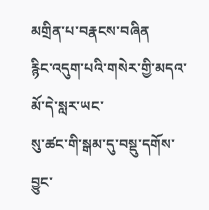མགྲིན་པ་བརྣངས་བཞིན
རྙིང་འདུག་པའི་གསེར་གྱི་མདའ་མོ་དེ་སླར་ཡང་
སུ་ཚང་གི་སྒམ་དུ་བསྡུ་དགོས་བྱུང་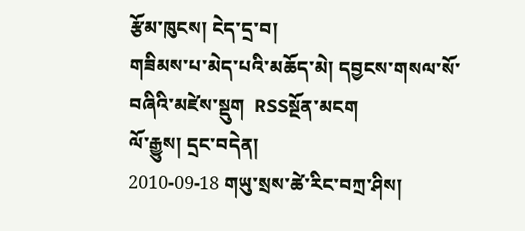རྩོམ་ཁུངས། ངེད་དྲ་བ།
གཟིམས་པ་མེད་པའི་མཆོད་མེ། དབྱངས་གསལ་སོ་བཞིའི་མཛེས་སྡུག  RSSསྔོན་མངག
ལོ་རྒྱུས། དྲང་བདེན།
2010-09-18 གཡུ་སྲས་ཚེ་རིང་བཀྲ་ཤིས།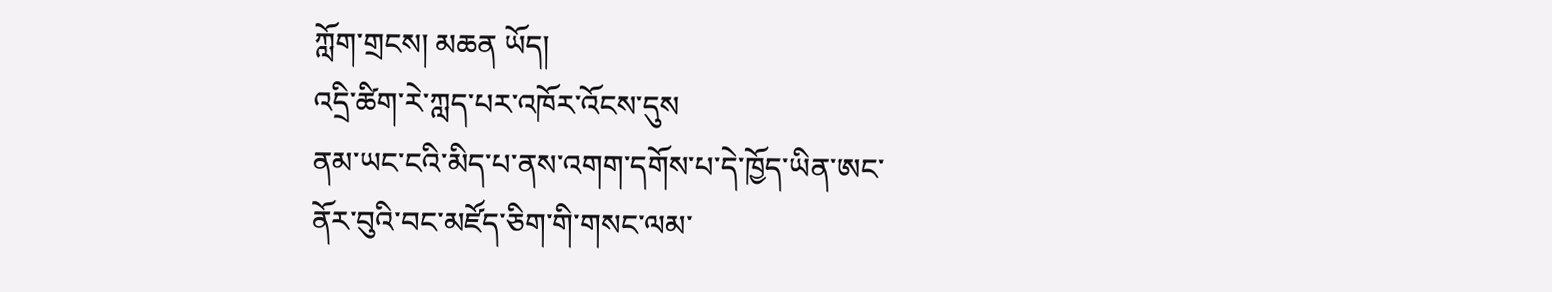ཀློག་གྲངས། མཆན ཡོད།
འདྲི་ཚིག་རེ་ཀླད་པར་འཁོར་འོངས་དུས
ནམ་ཡང་ངའི་མིད་པ་ནས་འགག་དགོས་པ་དེ་ཁྱོད་ཡིན་ཨང་
ནོར་བུའི་བང་མཛོད་ཅིག་གི་གསང་ལམ་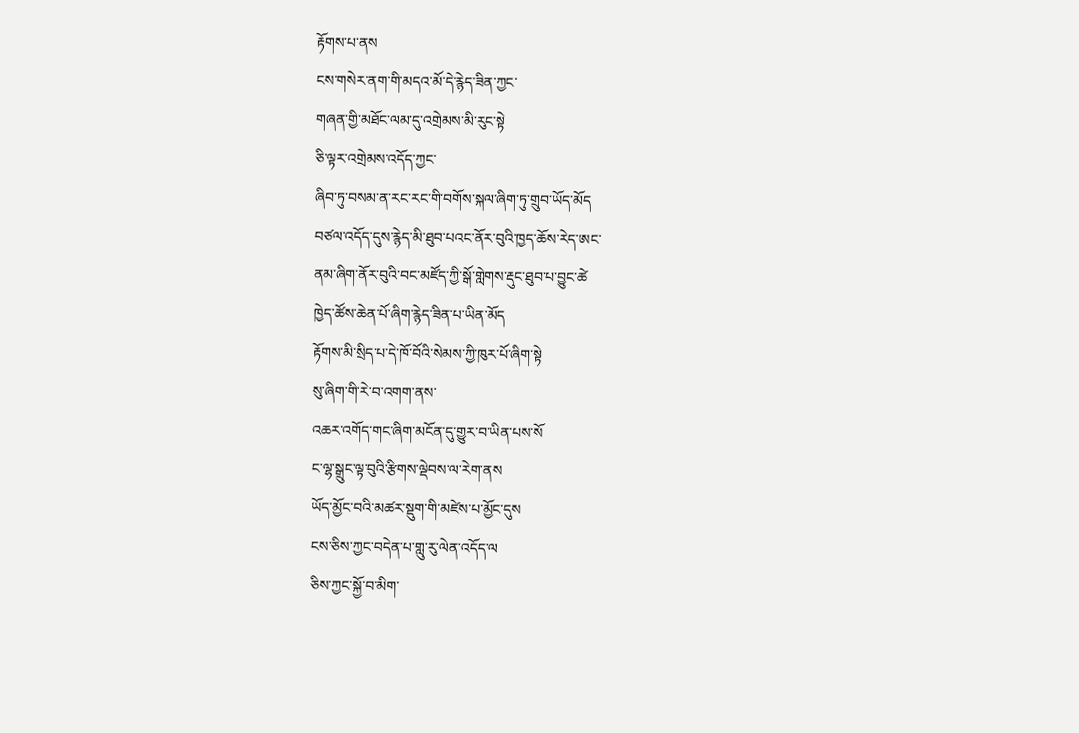རྟོགས་པ་ནས
ངས་གསེར་ནག་གི་མདའ་མོ་དེ་རྙེད་ཟིན་ཀྱང་
གཞན་གྱི་མཐོང་ལམ་དུ་འགྲེམས་མི་རུང་སྟེ
ཅི་ལྟར་འགྲེམས་འདོད་ཀྱང་
ཞིབ་ཏུ་བསམ་ན་རང་རང་གི་བགོས་སྐལ་ཞིག་ཏུ་གྲུབ་ཡོད་མོད
བཙལ་འདོད་དུས་རྙེད་མི་ཐུབ་པའང་ནོར་བུའི་ཁྱད་ཆོས་རེད་ཨང་
ནམ་ཞིག་ནོར་བུའི་བང་མཛོད་ཀྱི་སྒོ་གླེགས་རྡུང་ཐུབ་པ་བྱུང་ཚེ
ཁྱེད་ཚོས་ཆེན་པོ་ཞིག་རྙེད་ཟིན་པ་ཡིན་མོད
རྟོགས་མི་སྲིད་པ་དེ་ཁོ་བོའི་སེམས་ཀྱི་ཁུར་པོ་ཞིག་སྟེ
སུ་ཞིག་གི་རེ་བ་འགག་ནས་
འཆར་འགོད་གང་ཞིག་མངོན་དུ་གྱུར་བ་ཡིན་པས་སོ
ང་ལྷ་སྒྲུང་ལྟ་བུའི་རྩིགས་ལྡེབས་ལ་རེག་ནས
ཡོད་མྱོང་བའི་མཚར་སྡུག་གི་མཛེས་པ་མྱོང་དུས
ངས་ཅིས་ཀྱང་བདེན་པ་གླུ་རུ་ལེན་འདོད་ལ
ཅིས་ཀྱང་སྐྱོ་བ་མིག་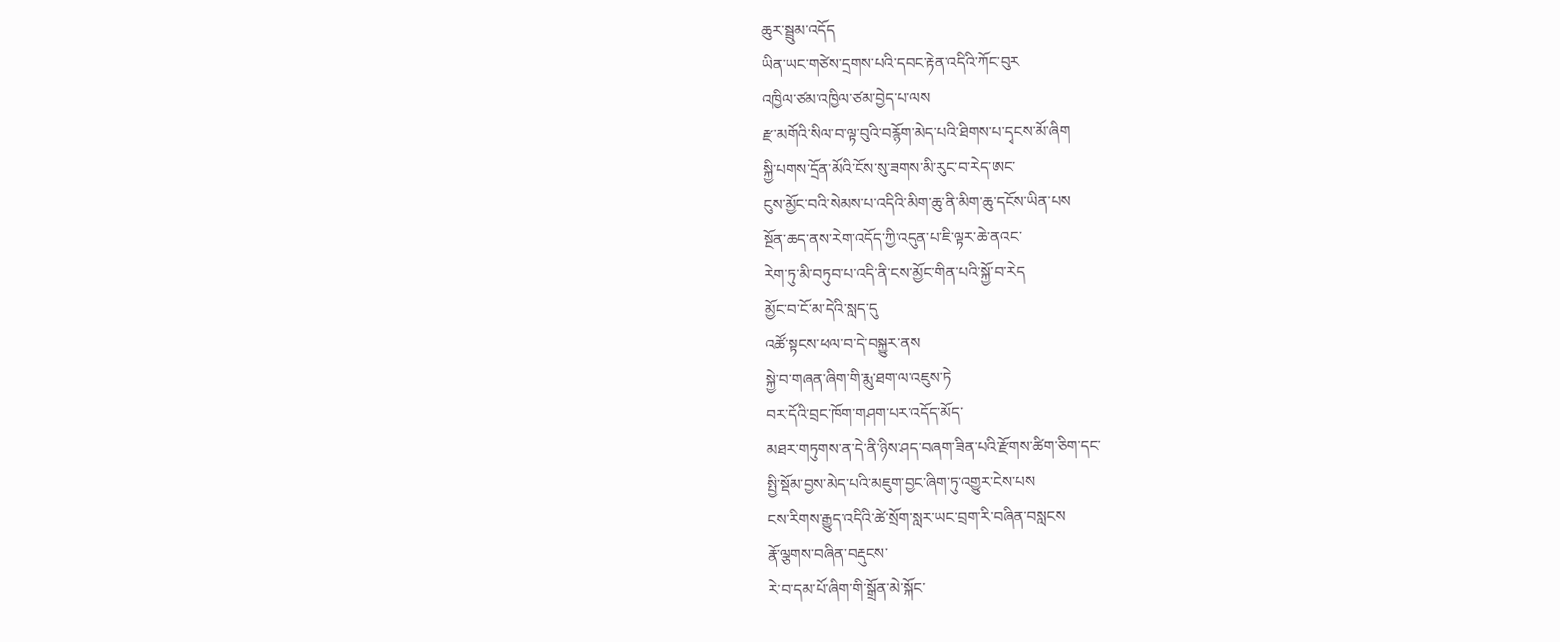ཆུར་སྦྲུམ་འདོད
ཡིན་ཡང་གཙེས་དྲགས་པའི་དབང་རྟེན་འདིའི་ཀོང་བུར
འཁྱིལ་ཙམ་འཁྱིལ་ཙམ་བྱེད་པ་ལས
རྫ་མགོའི་སིལ་བ་ལྟ་བུའི་བརྙོག་མེད་པའི་ཐིགས་པ་དྭངས་མོ་ཞིག
སྐྱི་པགས་དྲོན་མོའི་ངོས་སུ་ཟགས་མི་རུང་བ་རེད་ཨང་
ངུས་མྱོང་བའི་སེམས་པ་འདིའི་མིག་ཆུ་ནི་མིག་ཆུ་དངོས་ཡིན་པས
སྔོན་ཆད་ནས་རེག་འདོད་ཀྱི་འདུན་པ་ཇི་ལྟར་ཆེ་ནའང་
རེག་ཏུ་མི་བཏུབ་པ་འདི་ནི་ངས་མྱོང་གིན་པའི་སྐྱོ་བ་རེད
མྱོང་བ་ངོ་མ་དེའི་སླད་དུ
འཚོ་སྟངས་ཕལ་བ་དེ་བསྐྱུར་ནས
སྐྱེ་བ་གཞན་ཞིག་གི་རྨུ་ཐག་ལ་འཇུས་ཏེ
བར་དོའི་བྲང་ཁོག་གཤག་པར་འདོད་མོད་
མཐར་གཏུགས་ན་དེ་ནི་ཉིས་ཤད་བཞག་ཟིན་པའི་རྫོགས་ཚིག་ཅིག་དང་
སྤྱི་སྡོམ་བྱས་མེད་པའི་མཇུག་བྱང་ཞིག་ཏུ་འགྱུར་ངེས་པས
ངས་རིགས་རྒྱུད་འདིའི་ཚེ་སྲོག་སླར་ཡང་བྲག་རི་བཞིན་བསླངས
རྣོ་ལྕགས་བཞིན་བརྡུངས་
རེ་བ་དམ་པོ་ཞིག་གི་སྒྲོན་མེ་སྐོང་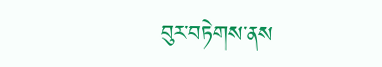བུར་བཏེགས་ནས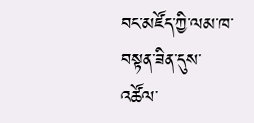བང་མཛོད་ཀྱི་ལམ་ཁ་བསྟན་ཟིན་དུས་
འཚོལ་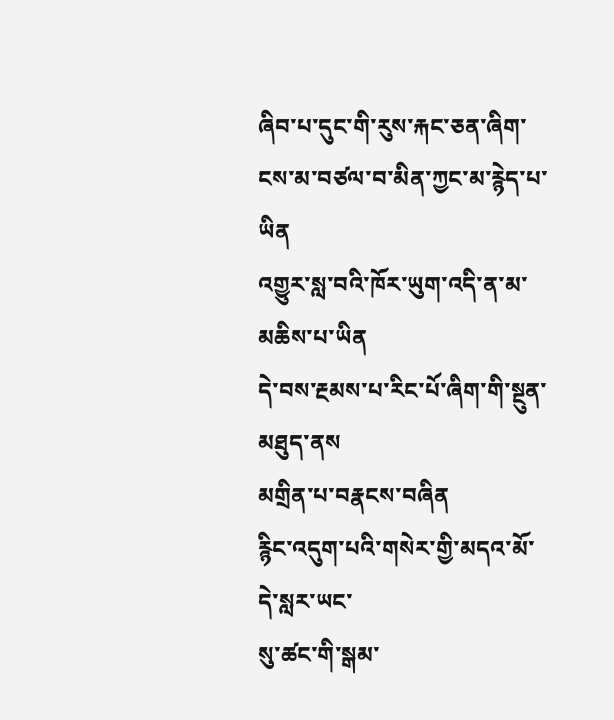ཞིབ་པ་དུང་གི་རུས་རྐང་ཅན་ཞིག་
ངས་མ་བཙལ་བ་མིན་ཀྱང་མ་རྙེད་པ་ཡིན
འགྱུར་སླ་བའི་ཁོར་ཡུག་འདི་ན་མ་མཆིས་པ་ཡིན
དེ་བས་རྔམས་པ་རིང་པོ་ཞིག་གི་སྔུན་མཐུད་ནས
མགྲིན་པ་བརྣངས་བཞིན
རྙིང་འདུག་པའི་གསེར་གྱི་མདའ་མོ་དེ་སླར་ཡང་
སུ་ཚང་གི་སྒམ་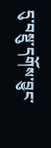དུ་བསྡུ་དགོས་བྱུང་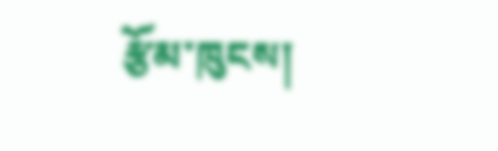རྩོམ་ཁུངས།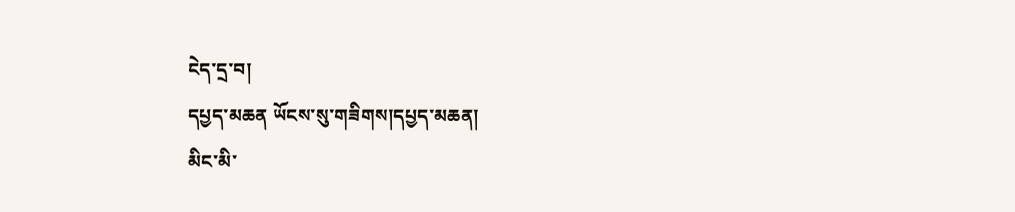ངེད་དྲ་བ།
དཔྱད་མཆན ཡོངས་སུ་གཟིགས།དཔྱད་མཆན།
མིང་མི་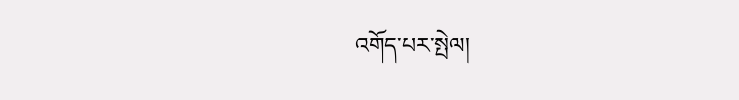འགོད་པར་སྤེལ།